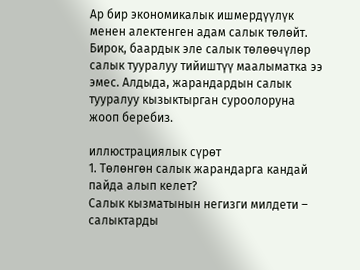Ар бир экономикалык ишмердүүлүк менен алектенген адам салык төлөйт. Бирок, баардык эле салык төлөөчүлөр салык тууралуу тийиштүү маалыматка ээ эмес. Алдыда, жарандардын салык тууралуу кызыктырган суроолоруна жооп беребиз.

иллюстрациялык сүрөт
1. Төлөнгөн салык жарандарга кандай пайда алып келет?
Салык кызматынын негизги милдети – салыктарды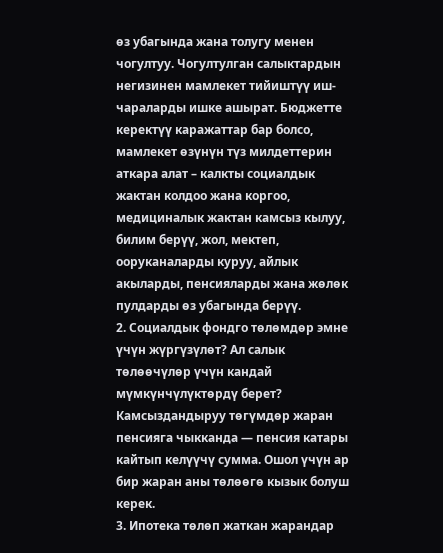өз убагында жана толугу менен чогултуу. Чогултулган салыктардын негизинен мамлекет тийиштүү иш-чараларды ишке ашырат. Бюджетте керектүү каражаттар бар болсо, мамлекет өзүнүн түз милдеттерин аткара алат – калкты социалдык жактан колдоо жана коргоо, медициналык жактан камсыз кылуу, билим берүү, жол, мектеп, ооруканаларды куруу, айлык акыларды, пенсияларды жана жөлөк пулдарды өз убагында берүү.
2. Социалдык фондго төлөмдөр эмне үчүн жүргүзүлөт? Ал салык төлөөчүлөр үчүн кандай мүмкүнчүлүктөрдү берет?
Камсыздандыруу төгүмдөр жаран пенсияга чыкканда — пенсия катары кайтып келүүчү сумма. Ошол үчүн ар бир жаран аны төлөөгө кызык болуш керек.
3. Ипотека төлөп жаткан жарандар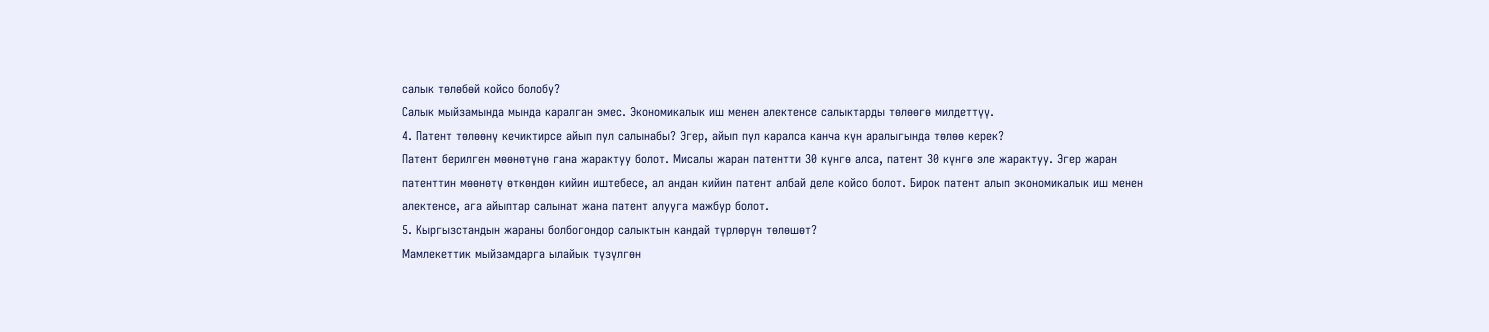салык төлөбөй койсо болобу?
Салык мыйзамында мында каралган эмес. Экономикалык иш менен алектенсе салыктарды төлөөгө милдеттүү.
4. Патент төлөөнү кечиктирсе айып пул салынабы? Эгер, айып пул каралса канча күн аралыгында төлөө керек?
Патент берилген мөөнөтүнө гана жарактуу болот. Мисалы жаран патентти 30 күнгө алса, патент 30 күнгө эле жарактуу. Эгер жаран патенттин мөөнөтү өткөндөн кийин иштебесе, ал андан кийин патент албай деле койсо болот. Бирок патент алып экономикалык иш менен алектенсе, ага айыптар салынат жана патент алууга мажбур болот.
5. Кыргызстандын жараны болбогондор салыктын кандай түрлөрүн төлөшөт?
Мамлекеттик мыйзамдарга ылайык түзүлгөн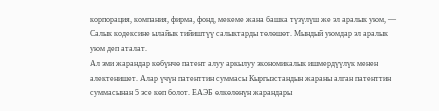корпорация, компания, фирма, фонд, мекеме жана башка түзүлүш же эл аралык уюм, — Салык кодексине ылайык тийиштүү салыктарды төлөшөт. Мындый уюмдар эл аралык уюм деп аталат.
Ал эми жарандар көбүнчө патент алуу аркылуу экономикалык ишмердүүлүк менен алектенишет. Алар үчүн патенттин суммасы Кыргызстандын жараны алган патенттин суммасынан 5 эсе көп болот. ЕАЭБ өлкөлөнүн жарандары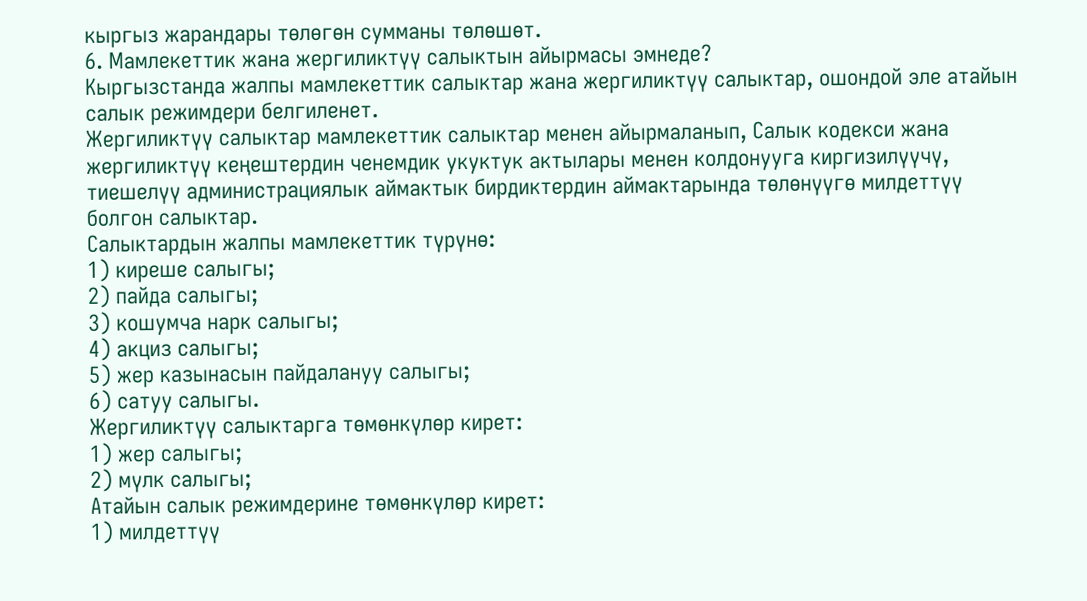кыргыз жарандары төлөгөн сумманы төлөшөт.
6. Мамлекеттик жана жергиликтүү салыктын айырмасы эмнеде?
Кыргызcтанда жалпы мамлекеттик салыктар жана жергиликтүү салыктар, ошондой эле атайын салык режимдери белгиленет.
Жергиликтүү салыктар мамлекеттик салыктар менен айырмаланып, Салык кодекси жана жергиликтүү кеңештердин ченемдик укуктук актылары менен колдонууга киргизилүүчү, тиешелүү администрациялык аймактык бирдиктердин аймактарында төлөнүүгө милдеттүү болгон салыктар.
Салыктардын жалпы мамлекеттик түрүнө:
1) киреше салыгы;
2) пайда салыгы;
3) кошумча нарк салыгы;
4) акциз салыгы;
5) жер казынасын пайдалануу салыгы;
6) сатуу салыгы.
Жергиликтүү салыктарга төмөнкүлөр кирет:
1) жер салыгы;
2) мүлк салыгы;
Атайын салык режимдерине төмөнкүлөр кирет:
1) милдеттүү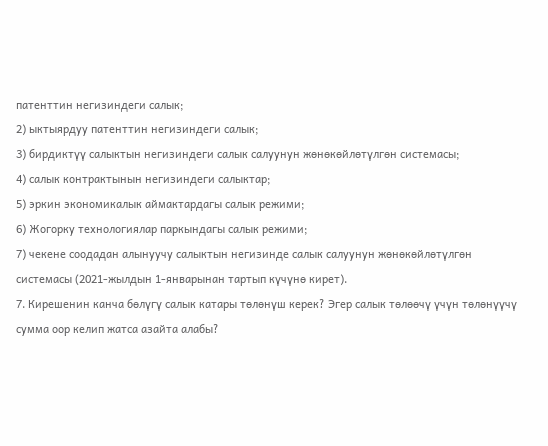патенттин негизиндеги салык;
2) ыктыярдуу патенттин негизиндеги салык;
3) бирдиктүү салыктын негизиндеги салык салуунун жөнөкөйлөтүлгөн системасы;
4) салык контрактынын негизиндеги салыктар;
5) эркин экономикалык аймактардагы салык режими;
6) Жогорку технологиялар паркындагы салык режими;
7) чекене соодадан алынуучу салыктын негизинде салык салуунун жөнөкөйлөтүлгөн системасы (2021-жылдын 1-январынан тартып күчүнө кирет).
7. Кирешенин канча бөлүгү салык катары төлөнүш керек? Эгер салык төлөөчү үчүн төлөнүүчү сумма оор келип жатса азайта алабы?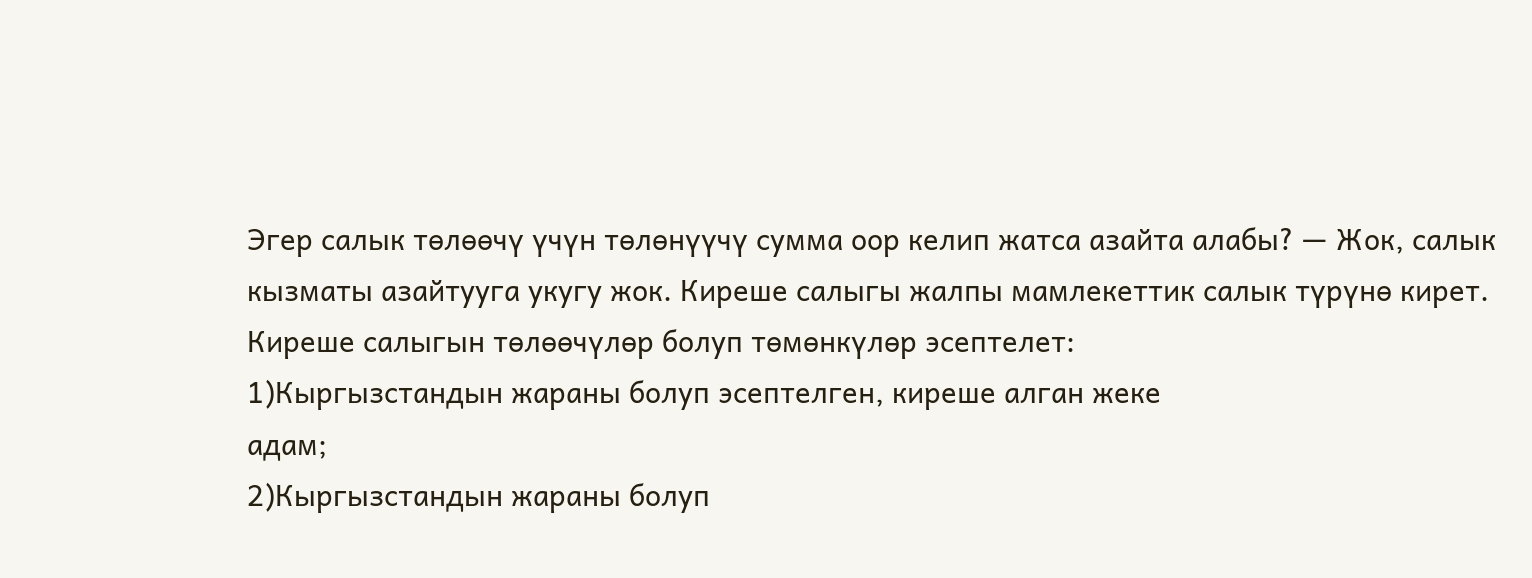Эгер салык төлөөчү үчүн төлөнүүчү сумма оор келип жатса азайта алабы? — Жок, салык кызматы азайтууга укугу жок. Киреше салыгы жалпы мамлекеттик салык түрүнө кирет. Киреше салыгын төлөөчүлөр болуп төмөнкүлөр эсептелет:
1)Кыргызстандын жараны болуп эсептелген, киреше алган жеке
адам;
2)Кыргызстандын жараны болуп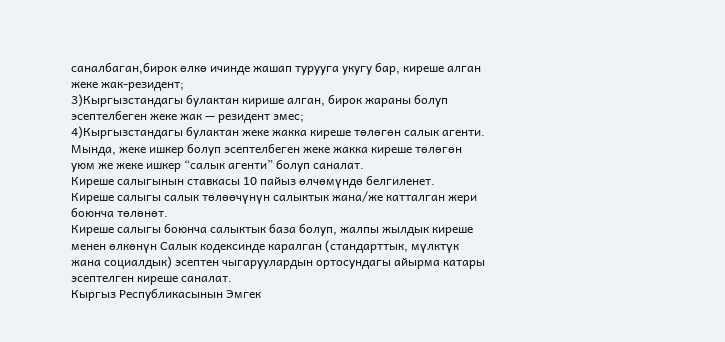саналбаган,бирок өлкө ичинде жашап турууга укугу бар, киреше алган жеке жак-резидент;
3)Кыргызстандагы булактан кирише алган, бирок жараны болуп эсептелбеген жеке жак — резидент эмес;
4)Кыргызстандагы булактан жеке жакка киреше төлөгөн салык агенти.
Мында, жеке ишкер болуп эсептелбеген жеке жакка киреше төлөгөн уюм же жеке ишкер “салык агенти” болуп саналат.
Киреше салыгынын ставкасы 10 пайыз өлчөмүндө белгиленет.
Киреше салыгы салык төлөөчүнүн салыктык жана/же катталган жери боюнча төлөнөт.
Киреше салыгы боюнча салыктык база болуп, жалпы жылдык киреше менен өлкөнүн Салык кодексинде каралган (стандарттык, мүлктүк жана социалдык) эсептен чыгаруулардын ортосундагы айырма катары эсептелген киреше саналат.
Кыргыз Республикасынын Эмгек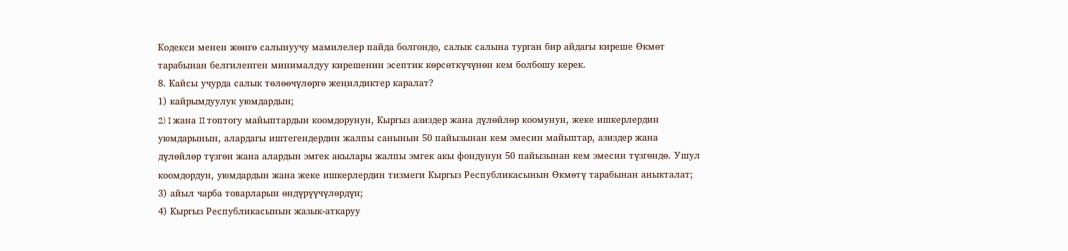Кодекси менен жөнгө салынуучу мамилелер пайда болгондо, салык салына турган бир айдагы киреше Өкмөт тарабынан белгиленген минималдуу кирешенин эсептик көрсөткүчүнөн кем болбошу керек.
8. Кайсы учурда салык төлөөчүлөргө жеңилдиктер каралат?
1) кайрымдуулук уюмдардын;
2) I жана II топтогу майыптардын коомдорунун, Кыргыз азиздер жана дүлөйлөр коомунун, жеке ишкерлердин уюмдарынын, алардагы иштегендердин жалпы санынын 50 пайызынан кем эмесин майыптар, азиздер жана дүлөйлөр түзгөн жана алардын эмгек акылары жалпы эмгек акы фондунун 50 пайызынан кем эмесин түзгөндө. Ушул коомдордун, уюмдардын жана жеке ишкерлердин тизмеги Кыргыз Республикасынын Өкмөтү тарабынан аныкталат;
3) айыл чарба товарларын өндүрүүчүлөрдүн;
4) Кыргыз Республикасынын жазык-аткаруу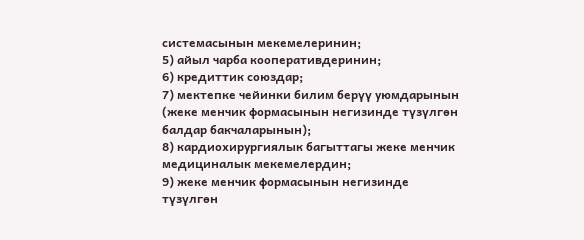системасынын мекемелеринин;
5) айыл чарба кооперативдеринин;
6) кредиттик союздар;
7) мектепке чейинки билим берүү уюмдарынын (жеке менчик формасынын негизинде түзүлгөн балдар бакчаларынын);
8) кардиохирургиялык багыттагы жеке менчик медициналык мекемелердин;
9) жеке менчик формасынын негизинде түзүлгөн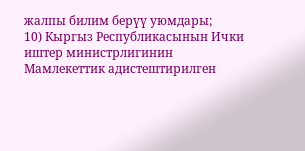жалпы билим берүү уюмдары;
10) Кыргыз Республикасынын Ички иштер министрлигинин Мамлекеттик адистештирилген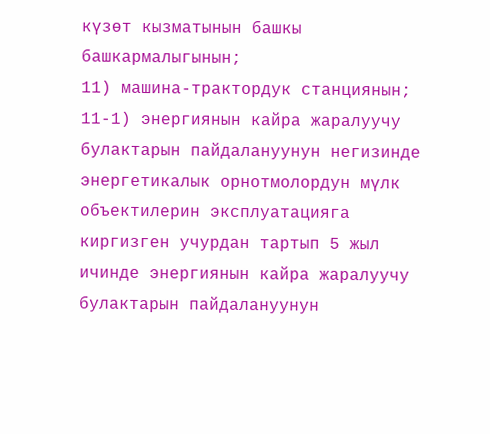күзөт кызматынын башкы башкармалыгынын;
11) машина-трактордук станциянын;
11-1) энергиянын кайра жаралуучу булактарын пайдалануунун негизинде энергетикалык орнотмолордун мүлк объектилерин эксплуатацияга киргизген учурдан тартып 5 жыл ичинде энергиянын кайра жаралуучу булактарын пайдалануунун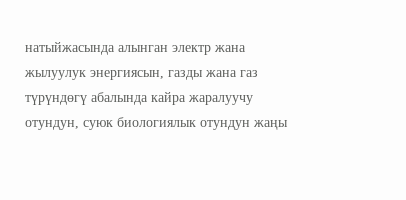натыйжасында алынган электр жана жылуулук энергиясын, газды жана газ түрүндөгү абалында кайра жаралуучу отундун, суюк биологиялык отундун жаңы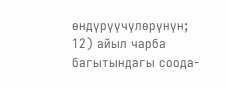өндүрүүчүлөрүнүн;
12) айыл чарба багытындагы соода-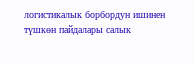логистикалык борбордун ишинен түшкөн пайдалары салык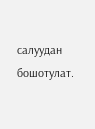салуудан бошотулат.